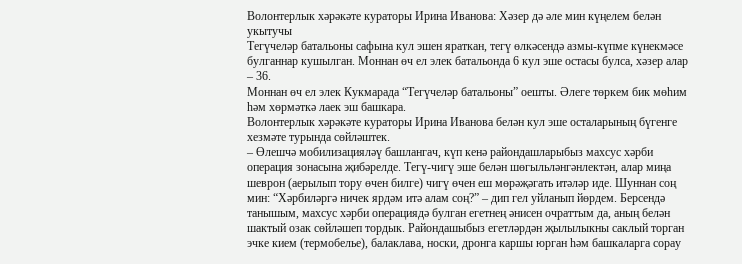Волонтерлык хәрәкәте кураторы Ирина Иванова: Хәзер дә әле мин күңелем белән укытучы
Тегүчеләр батальоны сафына кул эшен яраткан, тегү өлкәсендә азмы-күпме күнекмәсе булганнар кушылган. Моннан өч ел элек батальонда 6 кул эше остасы булса, хәзер алар – 36.
Моннан өч ел элек Кукмарада “Тегүчеләр батальоны” оешты. Әлеге төркем бик мөһим һәм хөрмәткә лаек эш башкара.
Волонтерлык хәрәкәте кураторы Ирина Иванова белән кул эше осталарының бүгенге хезмәте турында сөйләштек.
– Өлешчә мобилизацияләү башлангач, күп кенә райондашларыбыз махсус хәрби операция зонасына җибәрелде. Тегү-чигү эше белән шөгыльләнгәнлектән, алар миңа шеврон (аерылып тору өчен билге) чигү өчен еш мөрәҗәгать итәләр иде. Шуннан соң мин: “Хәрбиләргә ничек ярдәм итә алам соң?” – дип гел уйланып йөрдем. Берсендә танышым, махсус хәрби операциядә булган егетнең әнисен очраттым да, аның белән шактый озак сөйләшеп тордык. Райондашыбыз егетләрдән җылылыкны саклый торган эчке кием (термобелье), балаклава, носки, дронга каршы юрган һәм башкаларга сорау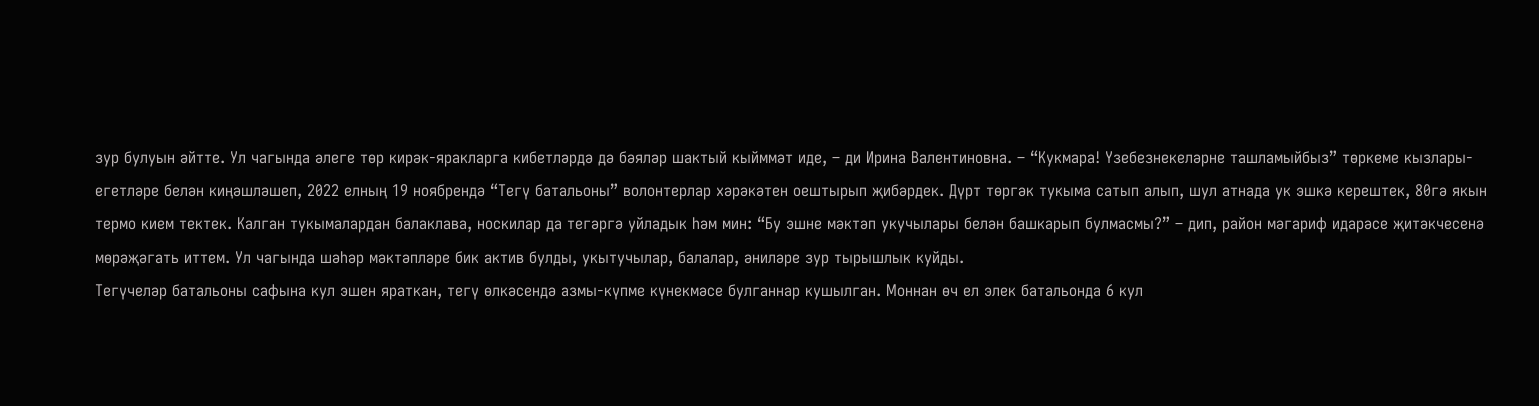зур булуын әйтте. Ул чагында әлеге төр кирәк-яракларга кибетләрдә дә бәяләр шактый кыйммәт иде, – ди Ирина Валентиновна. – “Кукмара! Үзебезнекеләрне ташламыйбыз” төркеме кызлары-егетләре белән киңәшләшеп, 2022 елның 19 ноябрендә “Тегү батальоны” волонтерлар хәрәкәтен оештырып җибәрдек. Дүрт төргәк тукыма сатып алып, шул атнада ук эшкә керештек, 80гә якын термо кием тектек. Калган тукымалардан балаклава, носкилар да тегәргә уйладык һәм мин: “Бу эшне мәктәп укучылары белән башкарып булмасмы?” – дип, район мәгариф идарәсе җитәкчесенә мөрәҗәгать иттем. Ул чагында шәһәр мәктәпләре бик актив булды, укытучылар, балалар, әниләре зур тырышлык куйды.
Тегүчеләр батальоны сафына кул эшен яраткан, тегү өлкәсендә азмы-күпме күнекмәсе булганнар кушылган. Моннан өч ел элек батальонда 6 кул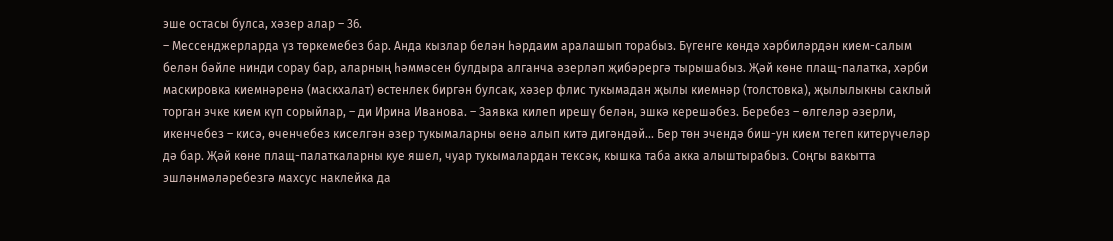эше остасы булса, хәзер алар – 36.
– Мессенджерларда үз төркемебез бар. Анда кызлар белән һәрдаим аралашып торабыз. Бүгенге көндә хәрбиләрдән кием-салым белән бәйле нинди сорау бар, аларның һәммәсен булдыра алганча әзерләп җибәрергә тырышабыз. Җәй көне плащ-палатка, хәрби маскировка киемнәренә (маскхалат) өстенлек биргән булсак, хәзер флис тукымадан җылы киемнәр (толстовка), җылылыкны саклый торган эчке кием күп сорыйлар, – ди Ирина Иванова. – Заявка килеп ирешү белән, эшкә керешәбез. Беребез – өлгеләр әзерли, икенчебез – кисә, өченчебез киселгән әзер тукымаларны өенә алып китә дигәндәй... Бер төн эчендә биш-ун кием тегеп китерүчеләр дә бар. Җәй көне плащ-палаткаларны куе яшел, чуар тукымалардан тексәк, кышка таба акка алыштырабыз. Соңгы вакытта эшләнмәләребезгә махсус наклейка да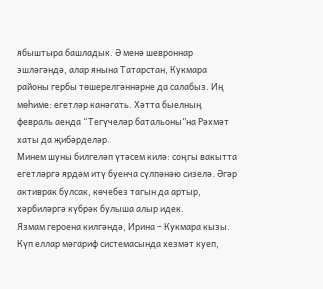ябыштыра башладык. Ә менә шевроннар эшләгәндә, алар янына Татарстан, Кукмара районы гербы төшерелгәннәрне да салабыз. Иң мөһиме: егетләр канәгать. Хәтта быелның февраль аенда “Тегүчеләр батальоны”на Рәхмәт хаты да җибәрделәр.
Минем шуны билгеләп үтәсем килә: соңгы вакытта егетләргә ярдәм итү буенча сүлпәнәю сизелә. Әгәр активрак булсак, көчебез тагын да артыр, хәрбиләргә күбрәк булыша алыр идек.
Язмам героена килгәндә, Ирина – Кукмара кызы. Күп еллар мәгариф системасында хезмәт куеп,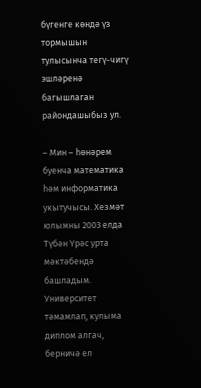бүгенге көндә үз тормышын тулысынча тегү-чигү эшләренә багышлаган райондашыбыз ул.

– Мин – һөнәрем буенча математика һәм информатика укытучысы. Хезмәт юлымны 2003 елда Түбән Үрәс урта мәктәбендә башладым. Университет тәмамлап, кулыма диплом алгач, берничә ел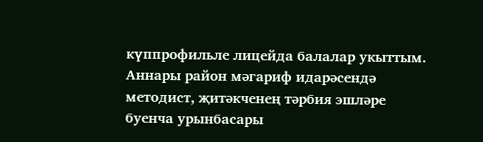күппрофильле лицейда балалар укыттым. Аннары район мәгариф идарәсендә методист, җитәкченең тәрбия эшләре буенча урынбасары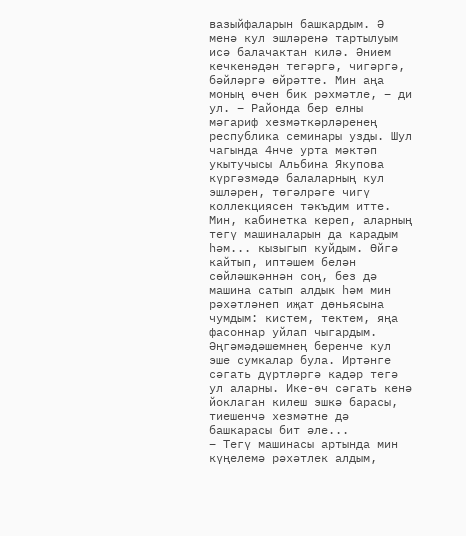вазыйфаларын башкардым. Ә менә кул эшләренә тартылуым исә балачактан килә. Әнием кечкенәдән тегәргә, чигәргә, бәйләргә өйрәтте. Мин аңа моның өчен бик рәхмәтле, – ди ул. – Районда бер елны мәгариф хезмәткәрләренең республика семинары узды. Шул чагында 4нче урта мәктәп укытучысы Альбина Якупова күргәзмәдә балаларның кул эшләрен, төгәлрәге чигү коллекциясен тәкъдим итте. Мин, кабинетка кереп, аларның тегү машиналарын да карадым һәм... кызыгып куйдым. Өйгә кайтып, иптәшем белән сөйләшкәннән соң, без дә машина сатып алдык һәм мин рәхәтләнеп иҗат дөньясына чумдым: кистем, тектем, яңа фасоннар уйлап чыгардым.
Әңгәмәдәшемнең беренче кул эше сумкалар була. Иртәнге сәгать дүртләргә кадәр тегә ул аларны. Ике-өч сәгать кенә йоклаган килеш эшкә барасы, тиешенчә хезмәтне дә башкарасы бит әле...
– Тегү машинасы артында мин күңелемә рәхәтлек алдым,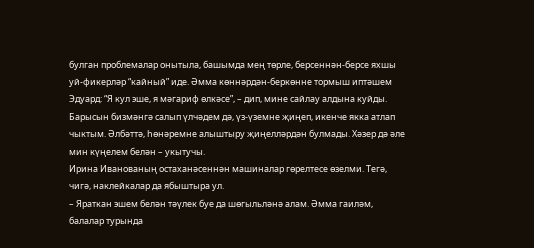булган проблемалар онытыла, башымда мең төрле, берсеннән-берсе яхшы уй-фикерләр “кайный” иде. Әмма көннәрдән-беркөнне тормыш иптәшем Эдуард: “Я кул эше, я мәгариф өлкәсе”, – дип, мине сайлау алдына куйды. Барысын бизмәнгә салып үлчәдем дә, үз-үземне җиңеп, икенче якка атлап чыктым. Әлбәттә, һөнәремне алыштыру җиңелләрдән булмады. Хәзер дә әле мин күңелем белән – укытучы.
Ирина Иванованың остаханәсеннән машиналар гөрелтесе өзелми. Тегә, чигә, наклейкалар да ябыштыра ул.
– Яраткан эшем белән тәүлек буе да шөгыльләнә алам. Әмма гаиләм, балалар турында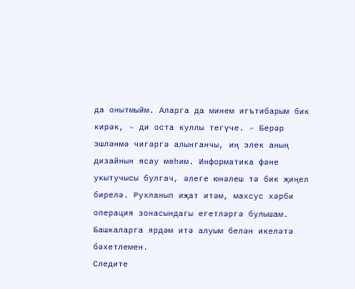да онытмыйм. Аларга да минем игътибарым бик кирәк, – ди оста куллы тегүче. – Берәр эшләнмә чигәргә алынганчы, иң элек аның дизайнын ясау мөһим. Информатика фәне укытучысы булгач, әлеге юнәлеш тә бик җиңел бирелә. Рухланып иҗат итәм, махсус хәрби операция зонасындагы егетләргә булышам. Башкаларга ярдәм итә алуым белән икеләтә бәхетлемен.
Следите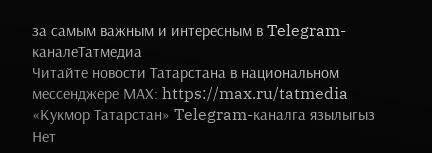за самым важным и интересным в Telegram-каналеТатмедиа
Читайте новости Татарстана в национальном мессенджере MАХ: https://max.ru/tatmedia
«Кукмор Татарстан» Telegram-каналга язылыгыз
Нет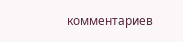комментариев